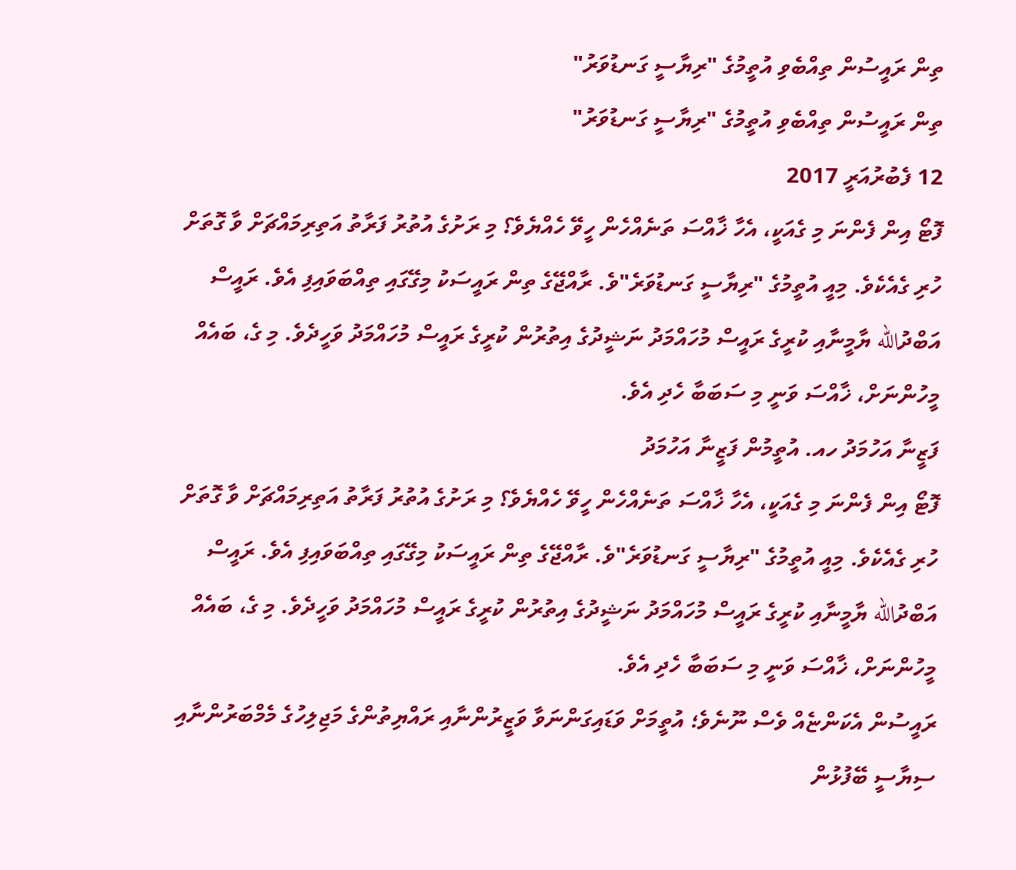ތިން ރައީސުން ތިއްބެވި އުތީމުގެ "ރިޔާސީ ގަނޑުވަރު"
ތިން ރައީސުން ތިއްބެވި އުތީމުގެ "ރިޔާސީ ގަނޑުވަރު"
12 ފެބުރުއަރީ 2017
ފޮޓޯ އިން ފެންނަ މި ގެއަކީ، އެހާ ޚާއްސަ ތަނެއްހެން ހީވޭ ހެއްޔެވެ؟ މި ރަށުގެ އުތުރު ފަރާތު އަތިރިމައްޗަށް ވާ ގޮތަށް ހުރި ގެއެކެވެ. މިއީ އުތީމުގެ "ރިޔާސީ ގަނޑުވަރެ"ވެ. ރާއްޖޭގެ ތިން ރައީސަކު މިގޭގައި ތިއްބަވައިފި އެވެ. ރައީސް އަބްދުالله ޔާމީނާއި ކުރީގެ ރައީސް މުހައްމަދު ނަޝީދުގެ އިތުރުން ކުރީގެ ރައީސް މުހައްމަދު ވަހީދެވެ. މި ގެ، ބައެއް މީހުންނަށް، ޚާއްސަ ވަނީ މި ސަބަބާ ހެދި އެވެ.
ފަޒީނާ އަހުމަދު ހއ. އުތީމުން ފަޒީނާ އަހުމަދު
ފޮޓޯ އިން ފެންނަ މި ގެއަކީ، އެހާ ޚާއްސަ ތަނެއްހެން ހީވޭ ހެއްޔެވެ؟ މި ރަށުގެ އުތުރު ފަރާތު އަތިރިމައްޗަށް ވާ ގޮތަށް ހުރި ގެއެކެވެ. މިއީ އުތީމުގެ "ރިޔާސީ ގަނޑުވަރެ"ވެ. ރާއްޖޭގެ ތިން ރައީސަކު މިގޭގައި ތިއްބަވައިފި އެވެ. ރައީސް އަބްދުالله ޔާމީނާއި ކުރީގެ ރައީސް މުހައްމަދު ނަޝީދުގެ އިތުރުން ކުރީގެ ރައީސް މުހައްމަދު ވަހީދެވެ. މި ގެ، ބައެއް މީހުންނަށް، ޚާއްސަ ވަނީ މި ސަބަބާ ހެދި އެވެ.
ރައީސުން އެކަންޏެއް ވެސް ނޫނެވެ؛ އުތީމަށް ވަޑައިގަންނަވާ ވަޒީރުންނާއި ރައްޔިތުންގެ މަޖިލިހުގެ މެމްބަރުންނާއި ސިޔާސީ ބޭފުޅުން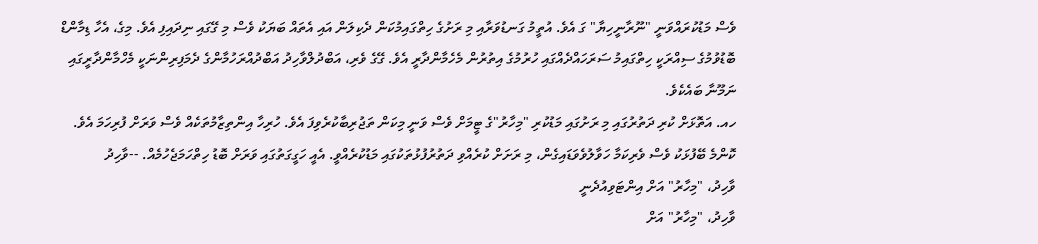ވެސް މަޑުކުރައްވަނީ "ނޫރާނީހިޔާ" ގަ އެވެ. އުތީމު ގަނޑުވަރާއި މި ރަށުގެ ހިތްގައިމުކަން ދެކިލަން އައި އެތައް ބަޔަކު ވެސް މި ގޭގައި ނިދައިފި އެވެ. މިގެ، އެހާ ޑިމާންޑް ބޮޑުވުމުގެ ސިއްރަކީ ހިތްގައިމު ސަރަހައްދެއްގައި ހުރުމުގެ އިތުރުން މެހެމާންދާރީ އެވެ. ގޭގެ ވެރި، އަބްދުލްވާހިދު އަބްދުއްރަހުމާންގެ ދެމަފިރިންނަކީ މެހްމާންދާރީގައި ނަމޫނާ ބައެކެވެ.
ހއ. އަތޮޅަށް ކުރި ދަތުރުގައި މި ރަށުގައި މަޑުކުރި "މިހާރު"ގެ ޓީމަށް ވެސް ވަނީ މިކަން ތަޖުރިބާކުރެވިފަ އެވެ. ހުރިހާ އިންތިޒާމުތަކެއް ވެސް ވަރަށް ފުރިހަމަ އެވެ.
ކޮންމެ ބޭފުޅަކު ވެސް ވެރިކަމާ ހަވާލުވެވަޑައިގެން، މި ރަށަށް ކުރެއްވި ދަތުރުފުޅުތަކުގައި މަޑުކުރެއްވީ. އެއީ ހަގީގަތުގައި ވަރަށް ބޮޑު ހިތްހަމަޖެހުމެއް. --ވާހިދު
ވާހިދު، "މިހާރު" އަށް އިންޓަވިއުދެނީ
ވާހިދު، "މިހާރު" އަށް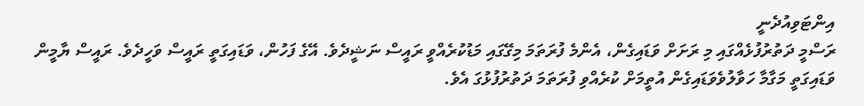އިންޓަވިއުދެނީ
ރަސްމީ ދަތުރުފުޅެއްގައި މި ރަށަށް ވަޑައިގެން، އެންމެ ފުރަތަމަ މިގޭގައި މަޑުކުރެއްވީ ރައީސް ނަޝީދެވެ. އޭގެ ފަހުން، ވަޑައިގަތީ ރައީސް ވަހީދެވެ. ރައީސް ޔާމީން ވަޑައިގަތީ މަގާމާ ހަވާލުވެވަޑައިގެން އުތީމަށް ކުރެއްވި ފުރަތަމަ ދަތުރުފުޅުގަ އެވެ.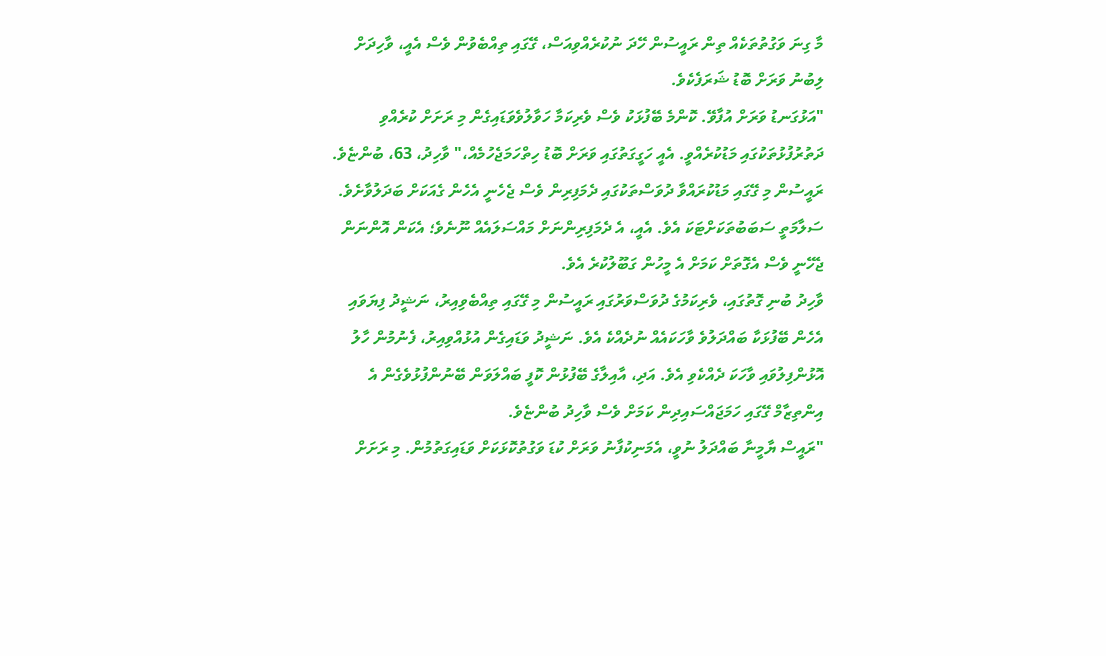މާ ގިނަ ވަގުތުތަކެއް ތިން ރައީސުން ހޭދަ ނުކުރެއްވިއަސް، ގޭގައި ތިއްބެވުން ވެސް އެއީ، ވާހިދަށް ލިބުނު ވަރަށް ބޮޑު ޝަރަފެކެވެ.
"އަޅުގަނޑު ވަރަށް އުފާވޭ. ކޮންމެ ބޭފުޅަކު ވެސް ވެރިކަމާ ހަވާލުވެވަޑައިގެން މި ރަށަށް ކުރެއްވި ދަތުރުފުޅުތަކުގައި މަޑުކުރެއްވީ. އެއީ ހަގީގަތުގައި ވަރަށް ބޮޑު ހިތްހަމަޖެހުމެއް،" ވާހިދު، 63، ބުންޏެވެ.
ރައީސުން މި ގޭގައި މަޑުކުރައްވާ ދުވަސްތަކުގައި ދެމަފިރިން ވެސް ޖެހެނީ އެހެން ގެއަކަށް ބަދަލުވާށެވެ. ސަލާމަތީ ސަބަބުތަކަށްޓަކަ އެވެ. އެއީ، އެ ދެމަފިރިންނަށް މައްސަލައެއް ނޫނެވެ؛ އެކަން އޮންނަން ޖެހޭނީ ވެސް އެގޮތަށް ކަމަށް އެ މީހުން ގަބޫލުކުރެ އެވެ.
ވާހިދު ބުނި ގޮތުގައި، ވެރިކަމުގެ ދުވަސްވަރުގައި ރައީސުން މި ގޭގައި ތިއްބެވިއިރު، ނަޝީދު ފިޔަވައި އެހެން ބޭފުޅަކާ ބައްދަލުވެ ވާހަކައެއް ނުދެއްކެ އެވެ. ނަޝީދު ވަޑައިގެން އުޅުއްވިއިރު، ފެނުމުން ހާލު އޮޅުންފިލުވައި ވާހަކަ ދެއްކެވި އެވެ. އަދި، އާއިލާގެ ބޭފުޅުން ކޮފީ ބައްލަވަން ބޭނުންފުޅުވެގެން އެ އިންތިޒާމް ގޭގައި ހަމަޖައްސައިދިން ކަމަށް ވެސް ވާހިދު ބުންޏެވެ.
"ރައީސް ޔާމީނާ ބައްދަލު ނުވީ، އެމަނިކުފާނު ވަރަށް ކުޑަ ވަގުތުކޮޅަކަށް ވަޑައިގަތުމުން. މި ރަށަށް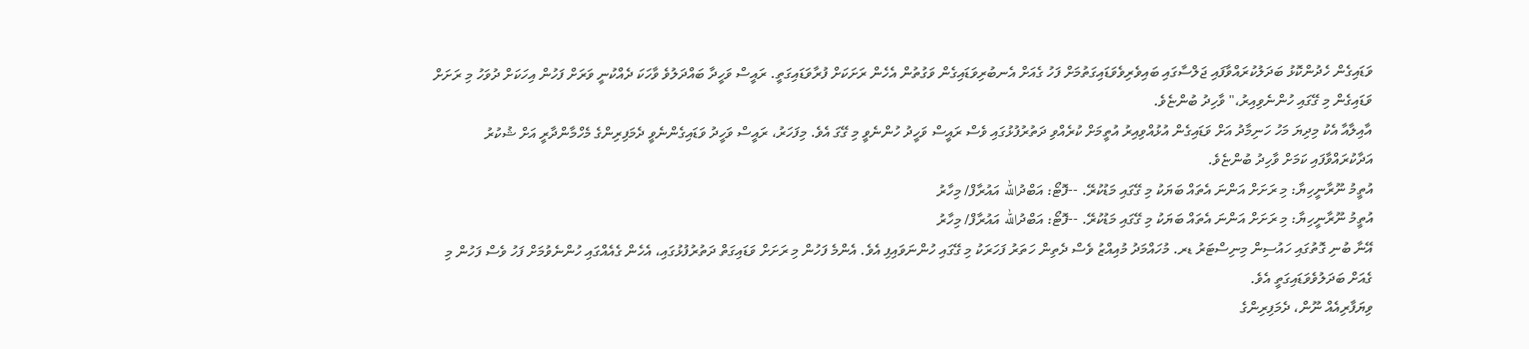ވަޑައިގެން ހެދުންކޮޅު ބަދަލުކުރައްވާފައި ޖަލްސާގައި ބައިވެރިވެވަޑައިގަތުމަށް ފަހު ގެއަށް އެނބުރިވަޑައިގެން ވަގުތުން އެހެން ރަށަކަށް ފުރާވަޑައިގަތީ. ރައީސް ވަހީދާ ބައްދަލުވެ ވާހަކަ ދެއްކުނީ ވަރަށް ފަހުން އިހަކަށް ދުވަހު މި ރަށަށް ވަޑައިގެން މި ގޭގައި ހުންނެވިއިރު،" ވާހިދު ބުންޏެވެ.
އާއިލާއާ އެކު މިދިޔަ މަހު ހަނިމާދު އަށް ވަޑައިގެން އުޅުއްވިއިރު އުތީމަށް ކުރެއްވި ދަތުރުފުޅުގައި ވެސް ރައީސް ވަހީދު ހުންނެވީ މި ގޭގަ އެވެ. މިފަހަރު، ރައީސް ވަހީދު ވަޑައިގެންނެވީ ދެމަފިރިންގެ މެހްމާންދާރީ އަށް ޝުކުރު އަދާކުރައްވާފައި ކަމަށް ވާހިދު ބުންޏެވެ.
އުތީމު ނޫރާނީހިޔާ: މި ރަށަށް އަންނަ އެތައް ބަޔަކު މި ގޭގައި މަޑުކުރޭ. --ފޮޓޯ: އަބްދުالله އައުރާފް/ މިހާރު
އުތީމު ނޫރާނީހިޔާ: މި ރަށަށް އަންނަ އެތައް ބަޔަކު މި ގޭގައި މަޑުކުރޭ. --ފޮޓޯ: އަބްދުالله އައުރާފް/ މިހާރު
އޭނާ ބުނި ގޮތުގައި ހައުސިން މިނިސްޓަރު ޑރ. މުހައްމަދު މުއިއްޒު ވެސް ދެތިން ހަތަރު ފަހަރަކު މި ގޭގައި ހުންނަވައިފި އެވެ. އެންމެ ފަހުން މި ރަށަށް ވަޑައިގަތް ދަތުރުފުޅުގައި، އެހެން ގެއެއްގައި ހުންނެވުމަށް ފަހު ވެސް ފަހުން މި ގެއަށް ބަދަލުވެވަޑައިގަތީ އެވެ.
ވިޔަފާރިއެއް ނޫން، ދެމަފިރިންގެ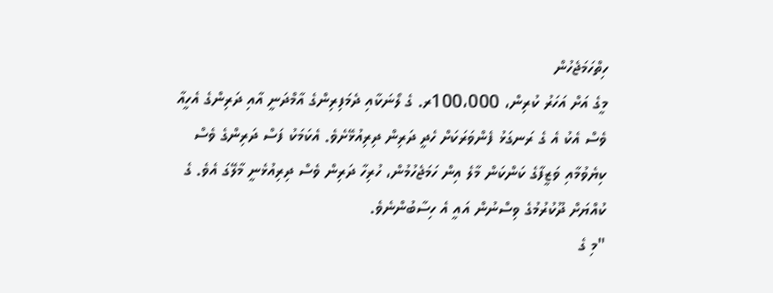ހިތްހަމަޖެހުން
މީގެ އަށް އަހަރު ކުރިން، 100،000ރ. ގެ ލޯނަކާއި ދެމަފިރިންގެ އާމްދަނީ އާއި ދަރިންގެ އެހީއާ ވެސް އެކު އެ ގެ ރަނގަޅު ފެންވަރަކަށް ހެދީ ދަރިން ދިރިއުޅޭށެވެ. އެކަމަކު ފަސް ދަރިންގެ ވެސް ކިޔެވުމާއި ވަޒީފާގެ ކަންކަން މާލެ އިން ހަމަޖެހުމުން، ހުރިހާ ދަރިން ވެސް ދިރިއުޅެނީ މާލޭގަ އެވެ. ގެ ކުއްޔަށް ދޫކުރުމުގެ ވިސްނުން އައީ އެ ހިސާބުންނެވެ.
"މި ގެ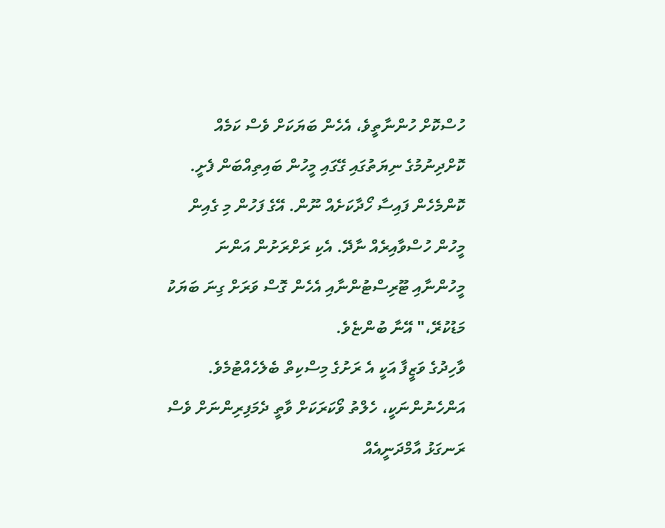ހުސްކޮށް ހުންނާތީވެ، އެހެން ބަޔަކަށް ވެސް ކަމެއް ކޮށްދިނުމުގެ ނިޔަތުގައި ގޭގައި މީހުން ބައިތިއްބަން ފެށީ. ކޮންމެހެން ފައިސާ ހޯދާކަށެއް ނޫން. އޭގެ ފަހުން މި ގެއިން މީހުން ހުސްވާއިރެއް ނާދޭ. އެކި ރަށްރަށުން އަންނަ މީހުންނާއި ޓޫރިސްޓުންނާއި އެހެން ގޮސް ވަރަށް ގިނަ ބަޔަކު މަޑުކުރޭ،" އޭނާ ބުންޏެވެ.
ވާހިދުގެ ވަޒީފާ އަކީ އެ ރަށުގެ މިސްކިތް ބެލެހެއްޓުމެވެ. އަންހެނުންނަކީ، ހެލްތު ވޯކަރަކަށް ވާތީ ދެމަފިރިންނަށް ވެސް ރަނގަޅު އާމްދަނީއެއް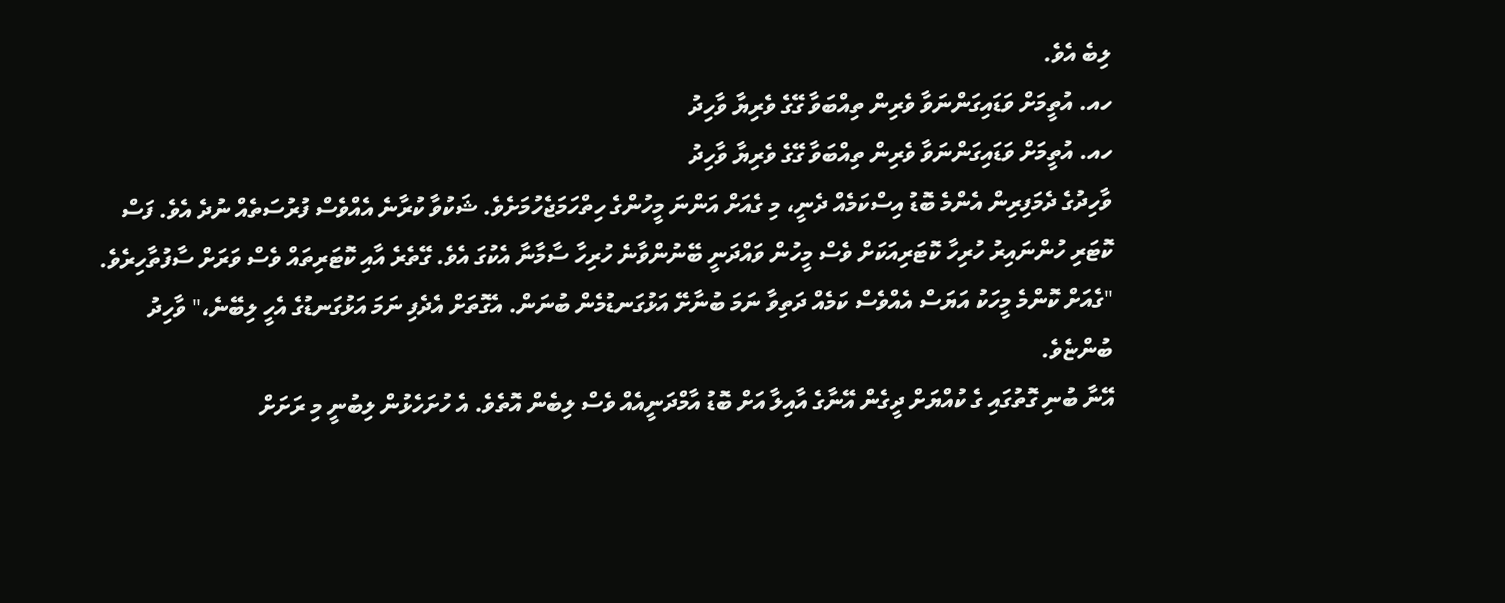ލިބެ އެވެ.
ހއ. އުތީމަށް ވަޑައިގަންނަވާ ވެރިން ތިއްބަވާ ގޭގެ ވެރިޔާ ވާހިދު
ހއ. އުތީމަށް ވަޑައިގަންނަވާ ވެރިން ތިއްބަވާ ގޭގެ ވެރިޔާ ވާހިދު
ވާހިދުގެ ދެމަފިރިން އެންމެ ބޮޑު އިސްކަމެއް ދެނީ، މި ގެއަށް އަންނަ މީހުންގެ ހިތްހަމަޖެހުމަށެވެ. ޝަކުވާ ކުރާނެ އެއްވެސް ފުރުސަތެއް ނުދެ އެވެ. ފަސް ކޮޓަރި ހުންނައިރު ހުރިހާ ކޮޓަރިއަކަށް ވެސް މީހުން ވައްދަނީ ބޭނުންވާނެ ހުރިހާ ސާމާނާ އެކުގަ އެވެ. ގޭތެރެ އާއި ކޮޓަރިތައް ވެސް ވަރަށް ސާފުތާހިރެވެ.
"ގެއަށް ކޮންމެ މީހަކު އަޔަސް އެއްވެސް ކަމެއް ދަތިވާ ނަމަ ބުނާށޭ އަޅުގަނޑުމެން ބުނަން. އެގޮތަށް އެދެފި ނަމަ އަޅުގަނޑުގެ އެހީ ލިބޭނެ،" ވާހިދު ބުންޏެވެ.
އޭނާ ބުނި ގޮތުގައި ގެ ކުއްޔަށް ދީގެން އޭނާގެ އާއިލާ އަށް ބޮޑު އާމްދަނީއެއް ވެސް ލިބެން އޮތެވެ. އެ ހުށަހެޅުން ލިބުނީ މި ރަށަށް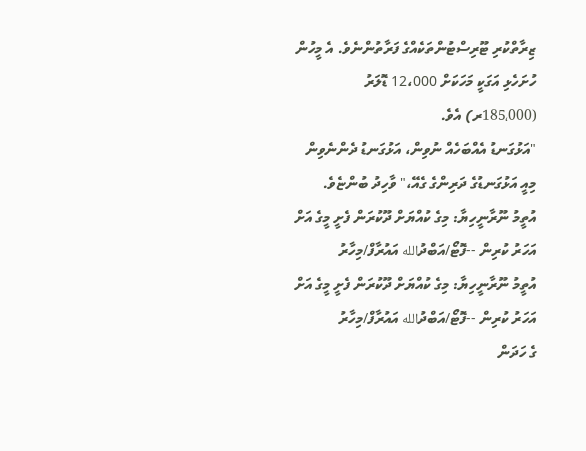ޒިރާތްކުރި ޓޫރިސްޓުންތަކެއްގެ ފަރާތުންނެވެ. އެ މީހުން ހުށަހެޅި އަގަކީ މަހަކަށް 12،000 ޑޮލަރު (185،000ރ) އެވެ.
"އަޅުގަނޑު އެއްބަހެއް ނުވިން، އަޅުގަނޑު ދެންނެވިން މިއީ އަޅުގަނޑުގެ ދަރިންގެ ގެއޭ،" ވާހިދު ބުންޏެވެ.
އުތީމު ނޫރާނީހިޔާ: މިގެ ކުއްޔަށް ދޫކުރަން ފެށީ މީގެ އަށް އަހަރު ކުރިން --ފޮޓޯ/އަބްދުالله އައުރާފް/މިހާރު
އުތީމު ނޫރާނީހިޔާ: މިގެ ކުއްޔަށް ދޫކުރަން ފެށީ މީގެ އަށް އަހަރު ކުރިން --ފޮޓޯ/އަބްދުالله އައުރާފް/މިހާރު
ގެ ހަދަން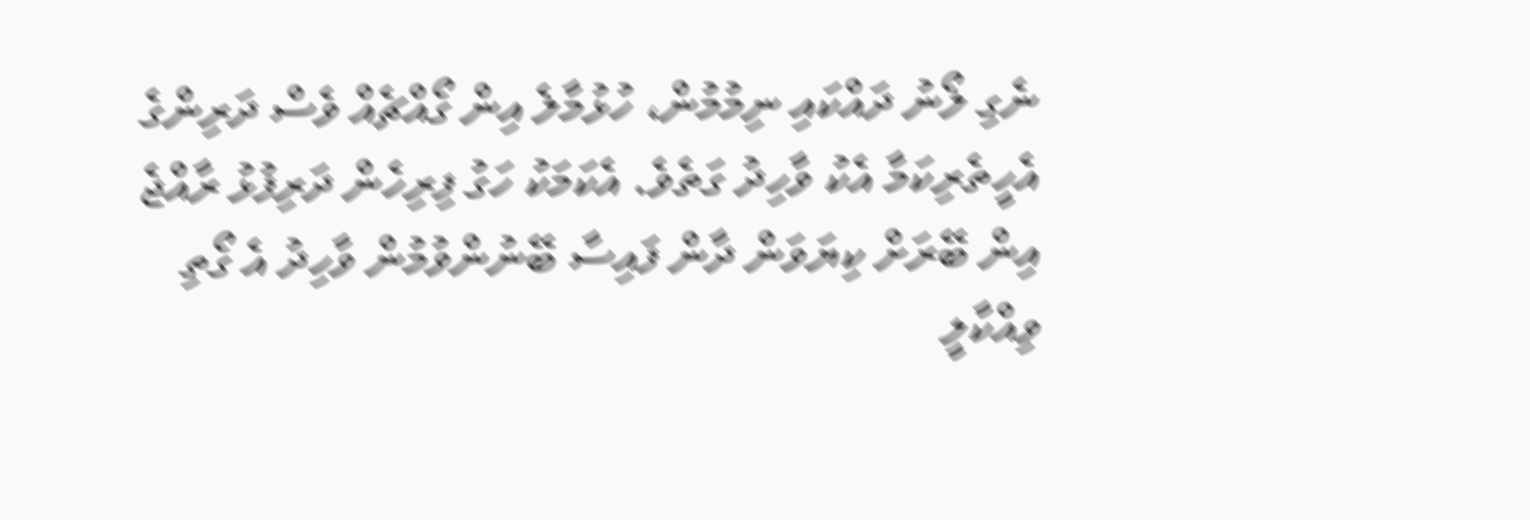ނެގި ލޯނު ދައްކައި ނިމުމުން، ހުޅުމާލެ އިން ގޯއްޗެއް ވެސް ދަރިންގެ އެހީތެރިކަމާ އެކު ވާހިދު ގަތެވެ. އެކަމަކު ހަގު ފިރިހެން ދަރިފުޅު ރާއްޖެ އިން ބޭރަށް ކިޔަވަން ދާން ފައިސާ ބޭނުންވުމުން ވާހިދު އެ ގޯތި ވިއްކާލީ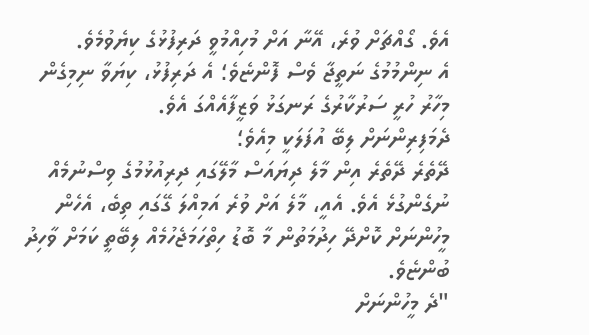އެވެ. ގޯއްޗަށް ވުރެ، އޭނާ އަށް މުހިއްމުވީ ދަރިފުޅުގެ ކިޔެވުމެވެ.
އެ ނިންމުމުގެ ނަތީޖާ ވެސް ފޮންޏެވެ؛ އެ ދަރިފުޅު، ކިޔަވާ ނިމިގެން މިހާރު ހުރީ ސަރުކާރުގެ ރަނގަޅު ވަޒީފާއެއްގަ އެވެ.
ދެމަފިރިންނަށް ލިބޭ އުފަލަކީ މިއެވެ؛
ދޭތެރެ ދޭތެރެ އިން މާލެ ދިޔައަސް މާލޭގައި ދިރިއުޅުމުގެ ވިސްނުމެއް ނުގެންގުޅެ އެވެ. އެއީ، މާލެ އަށް ވުރެ އަމިއްލަ ގޭގައި ތިބެ، އެހެން މީހުންނަށް ކޮށްދޭ ހިދުމަތުން މާ ބޮޑު ހިތްހަމަޖެހުމެއް ލިބޭތީ ކަމަށް ވާހިދު ބުންޏެވެ.
"ދެ މީހުންނަށް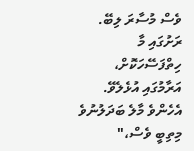ވެސް މުސާރަ ލިބޭ. ރަށުގައި މާ ހިތްފަސޭހަކޮށް، އަރާމުގައި އުޅެލެވޭ. އެހެންވެ މާލެ ބަދަލުނުވެ މިތިބީ ވެސް،"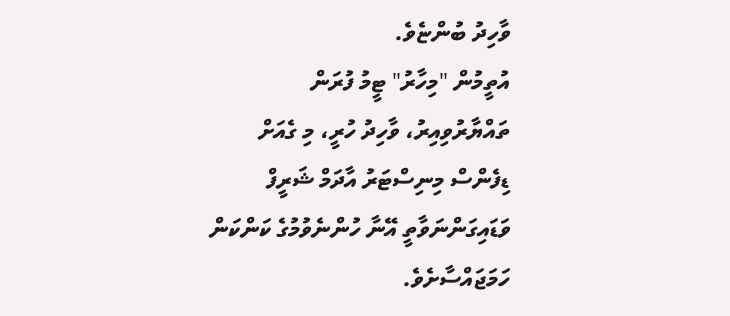ވާހިދު ބުންޏެވެ.
އުތީމުން "މިހާރު" ޓީމު ފުރަން ތައްޔާރުވިއިރު، ވާހިދު ހުރީ، މި ގެއަށް ޑިފެންސް މިނިސްޓަރު އާދަމް ޝަރީފް ވަޑައިގަންނަވާތީ އޭނާ ހުންނެވުމުގެ ކަންކަން ހަމަޖައްސާށެވެ.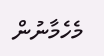މެހެމާނުން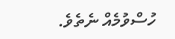ހުސްވުމެއް ނެތެވެ.